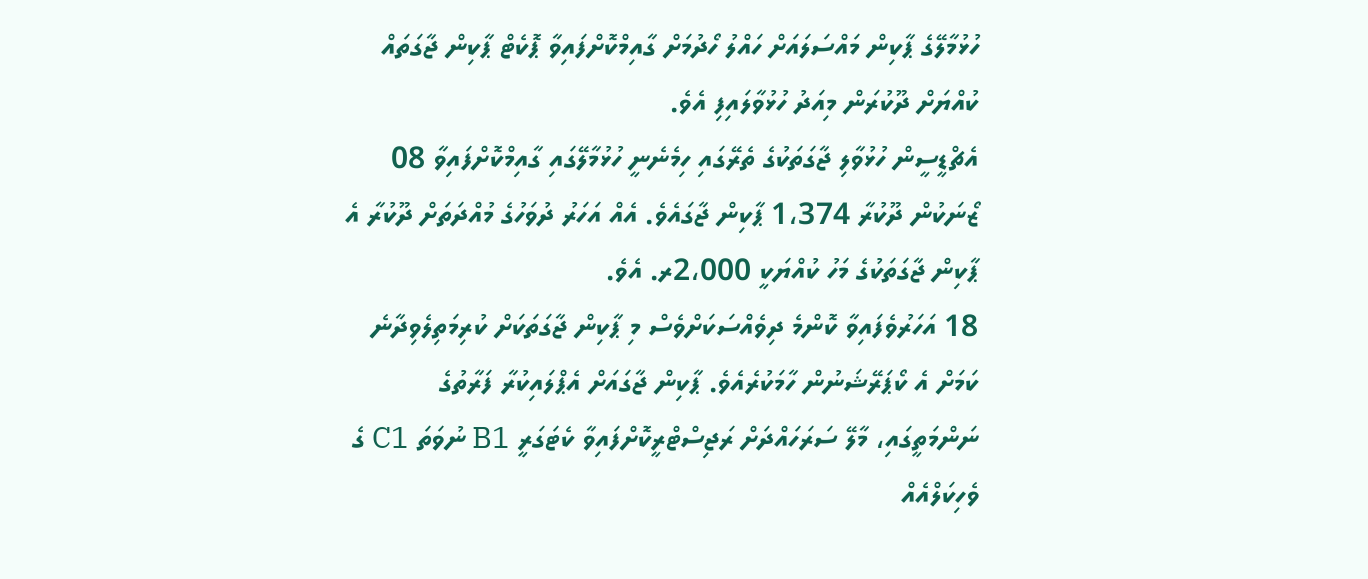ހުޅުމާލޭގެ ޕާކިން މައްސަލައަށް ހައްލު ހޯދުމަށް ގާއިމްކޮށްފައިވާ ޕޮކެޓް ޕާކިން ޖާގަތައް ކުއްޔަށް ދޫކުރަން މިއަދު ހުޅުވާލައިފި އެވެ.
އެޗްޑީސީން ހުޅުވާލި ޖާގަތަކުގެ ތެރޭގައި ހިމެނެނީ ހުޅުމާލޭގައި ގާއިމްކޮށްފައިވާ 08 ޒޯނަކުން ދޫކުރާ 1،374 ޕާކިން ޖާގައެވެ. އެއް އަހަރު ދުވަހުގެ މުއްދަތަށް ދޫކުރާ އެ ޕާކިން ޖާގަތަކުގެ މަހު ކުއްޔަކީ 2،000ރ. އެވެ.
18 އަހަރުވެފައިވާ ކޮންމެ ދިވެއްސަކަށްވެސް މި ޕާކިން ޖާގަތަކަށް ކުރިމަތިލެވިދާނެ ކަމަށް އެ ކޯޕަރޭޝަނުން ހާމަކުރެއެވެ. ޕާކިން ޖާގައަށް އެޕްލައިކުރާ ފަރާތުގެ ނަންމަތީގައި، މާލޭ ސަރަހައްދަށް ރަޖިސްޓްރީކޮށްފައިވާ ކެޓަގަރީ B1 ނުވަތަ C1 ގެ ވެހިކަލްއެއް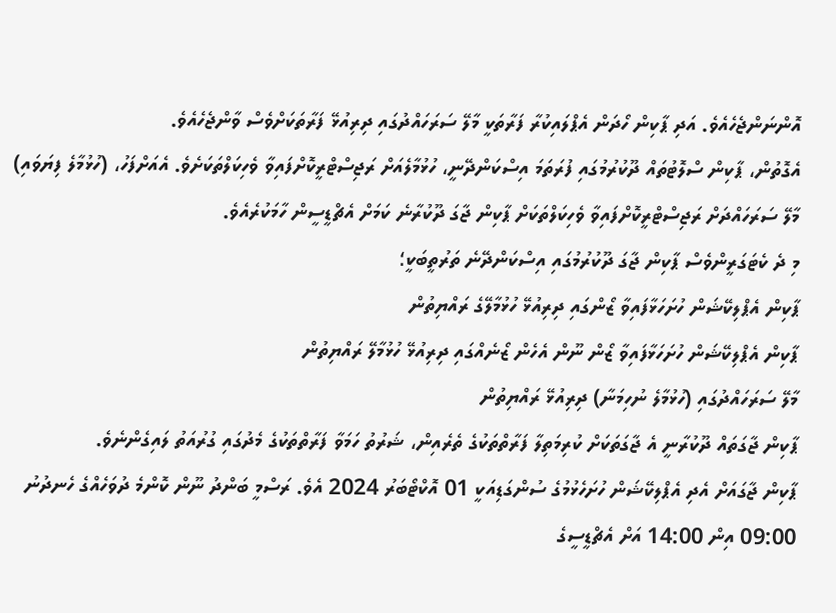އޮންނަންޖެހެއެވެ. އަދި ޕާކިން ހޯދަން އެޕްލައިކުރާ ފަރާތަކީ މާލޭ ސަރަހައްދުގައި ދިރިއުޅޭ ފަރާތަކަށްވެސް ވާންޖެހެއެވެ.
އެގޮތުން، ޕާކިން ސްލޮޓުތައް ދޫކުރުމުގައި ފުރަތަމަ އިސްކަންދޭނީ، ހުޅުމާލެއަށް ރަޖިސްޓްރީކޮށްފައިވާ ވެހިކަލްތަކަށެވެ. އެއަށްފަހު، (ހުޅުމާލެ ފިޔަވައި) މާލޭ ސަރަހައްދަށް ރަޖިސްޓްރީކޮށްފައިވާ ވެހިކަލްތަކަށް ޕާކިން ޖާގަ ދޫކުރާނެ ކަމަށް އެޗްޑީސީން ހާމަކުރެއެވެ.
މި ދެ ކެޓަގަރީންވެސް ޕާކިން ޖާގަ ދޫކުރުމުގައި އިސްކަންދޭނެ ތަރުތީބަކީ؛
ޕާކިން އެޕްލިކޭޝަން ހުށަހަޅާފައިވާ ޒޯންގައި ދިރިއުޅޭ ހުޅުމާލޭގެ ރައްޔިތުން
ޕާކިން އެޕްލިކޭޝަން ހުށަހަޅާފައިވާ ޒޯން ނޫން އެހެން ޒޯނެއްގައި ދިރިއުޅޭ ހުޅުމާލޭ ރައްޔިތުން
މާލޭ ސަރަހައްދުގައި (ހުޅުމާލެ ނުހިމަނާ) ދިރިއުޅޭ ރައްޔިތުން
ޕާކިން ޖާގަތައް ދޫކުރާނީ އެ ޖާގަތަކަށް ކުރިމަތިލާ ފަރާތްތަކުގެ ތެރެއިން، ޝަރުތު ހަމަވާ ފަރާތްތަކުގެ މެދުގައި ގުރުއަތު ލައިގެންނެވެ.
ޕާކިން ޖާގައަށް އެދި އެޕްލިކޭޝަން ހުށަހެޅުމުގެ ސުންގަޑިއަކީ 01 އޮކްޓޯބަރު 2024 އެވެ. ރަސްމީ ބަންދު ނޫން ކޮންމެ ދުވަހެއްގެ ހެނދުނު 09:00 އިން 14:00 އަށް އެޗްޑީސީގެ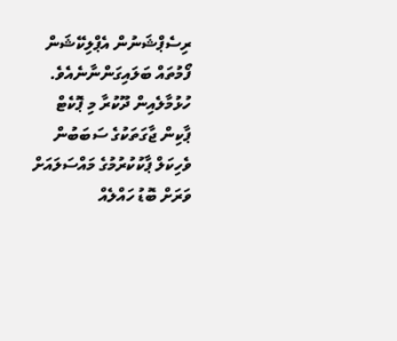ރިސެޕްޝަނުން އެޕްލިކޭޝަން ފޯމުތައް ބަލައިގަންނާނެއެވެ.
ހުޅުމާލެއިން ދޫކުރާ މި ޕޮކެޓް ޕާކިން ޖާގަތަކުގެ ސަބަބުން ވެހިކަލް ޕާކުކުރުމުގެ މައްސަލައަށް ވަރަށް ބޮޑު ހައްލެއް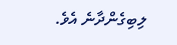ލިބިގެންދާނެ އެވެ.